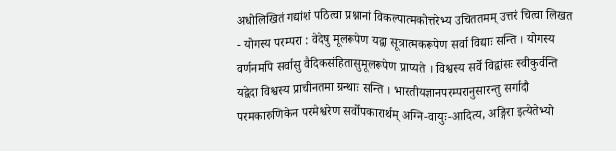अधोलिखितं गद्यांशं पठित्वा प्रश्नानां विकल्पात्मकोत्तरेभ्य उचिततमम् उत्तरं चित्वा लिखत - योगस्य परम्परा : वेदेषु मूलरूपेण यद्वा सूत्रात्मकरूपेण सर्वा विद्याः सन्ति । योगस्य वर्णनमपि सर्वासु वैदिकसंहितासुमूलरूपेण प्राप्यते । विश्वस्य सर्वे विद्वांसः स्वीकुर्वन्ति यद्वेदा विश्वस्य प्राचीनतमा ग्रन्थाः सन्ति । भारतीयज्ञानपरम्परानुसारन्तु सर्गादौ परमकारुणिकेन परमेश्वरेण सर्वोपकारार्थम् अग्नि-वायुः-आदित्य, अङ्गिरा इत्येतेभ्यो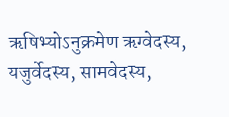ऋषिभ्योऽनुक्रमेण ऋग्वेदस्य, यजुर्वेदस्य, सामवेदस्य,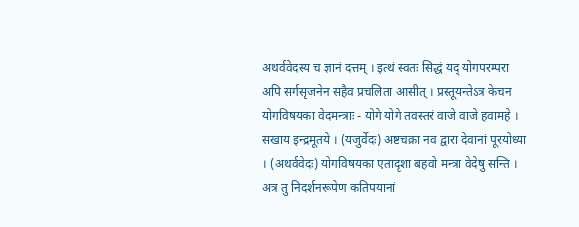अथर्ववेदस्य च ज्ञानं दत्तम् । इत्थं स्वतः सिद्धं यद् योगपरम्परा अपि सर्गसृजनेन सहैव प्रचलिता आसीत् । प्रस्तूयन्तेऽत्र केचन योगविषयका वेदमन्त्राः - योगे योगे तवस्तरं वाजे वाजे हवामहे । सखाय इन्द्रमूतये । (यजुर्वेदः) अष्टचक्रा नव द्वारा देवानां पूरयोध्या । (अथर्ववेदः) योगविषयका एतादृशा बहवो मन्त्रा वेदेषु सन्ति । अत्र तु निदर्शनरूपेण कतिपयानां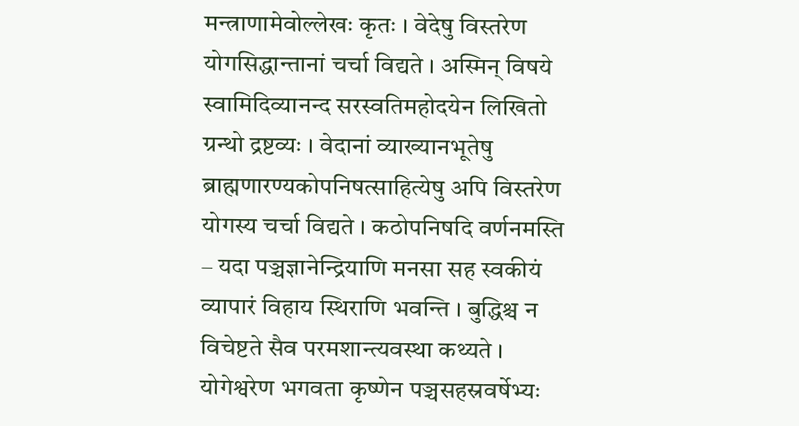मन्त्राणामेवोल्लेखः कृतः । वेदेषु विस्तरेण योगसिद्धान्तानां चर्चा विद्यते । अस्मिन् विषये स्वामिदिव्यानन्द सरस्वतिमहोदयेन लिखितो ग्रन्थो द्रष्टव्यः । वेदानां व्याख्यानभूतेषु ब्राह्मणारण्यकोपनिषत्साहित्येषु अपि विस्तरेण योगस्य चर्चा विद्यते । कठोपनिषदि वर्णनमस्ति – यदा पञ्चज्ञानेन्द्रियाणि मनसा सह स्वकीयं व्यापारं विहाय स्थिराणि भवन्ति । बुद्धिश्च न विचेष्टते सैव परमशान्त्यवस्था कथ्यते । योगेश्वरेण भगवता कृष्णेन पञ्चसहस्रवर्षेभ्यः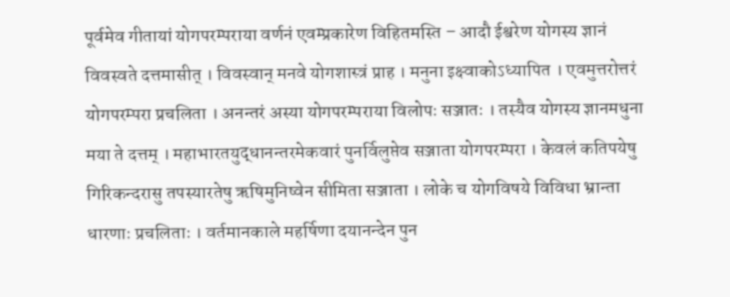पूर्वमेव गीतायां योगपरम्पराया वर्णनं एवम्प्रकारेण विहितमस्ति – आदौ ईश्वरेण योगस्य ज्ञानं विवस्वते दत्तमासीत् । विवस्वान् मनवे योगशास्त्रं प्राह । मनुना इक्ष्वाकोऽध्यापित । एवमुत्तरोत्तरं योगपरम्परा प्रचलिता । अनन्तरं अस्या योगपरम्पराया विलोपः सञ्जातः । तस्यैव योगस्य ज्ञानमधुना मया ते दत्तम् । महाभारतयुद्धानन्तरमेकवारं पुनर्विलुप्तेव सञ्जाता योगपरम्परा । केवलं कतिपयेषु गिरिकन्दरासु तपस्यारतेषु ऋषिमुनिष्वेन सीमिता सञ्जाता । लोके च योगविषये विविधा भ्रान्ता धारणाः प्रचलिताः । वर्तमानकाले महर्षिणा दयानन्देन पुन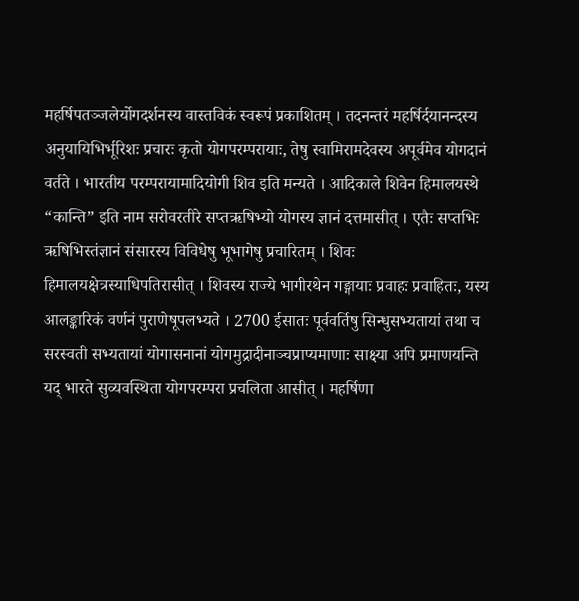महर्षिपतञ्जलेर्योगदर्शनस्य वास्तविकं स्वरूपं प्रकाशितम् । तदनन्तरं महर्षिर्दयानन्दस्य अनुयायिभिर्भूरिशः प्रचारः कृतो योगपरम्परायाः, तेषु स्वामिरामदेवस्य अपूर्वमेव योगदानं वर्तते । भारतीय परम्परायामादियोगी शिव इति मन्यते । आदिकाले शिवेन हिमालयस्थे “कान्ति” इति नाम सरोवरतीरे सप्तऋषिभ्यो योगस्य ज्ञानं दत्तमासीत् । एतैः सप्तभिः ऋषिभिस्तंज्ञानं संसारस्य विविधेषु भूभागेषु प्रचारितम् । शिवः हिमालयक्षेत्रस्याधिपतिरासीत् । शिवस्य राज्ये भागीरथेन गङ्गायाः प्रवाहः प्रवाहितः, यस्य आलङ्कारिकं वर्णनं पुराणेषूपलभ्यते । 2700 ईसातः पूर्ववर्तिषु सिन्धुसभ्यतायां तथा च सरस्वती सभ्यतायां योगासनानां योगमुद्रादीनाञ्चप्राप्यमाणाः साक्ष्या अपि प्रमाणयन्ति यद् भारते सुव्यवस्थिता योगपरम्परा प्रचलिता आसीत् । महर्षिणा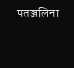पतञ्जलिना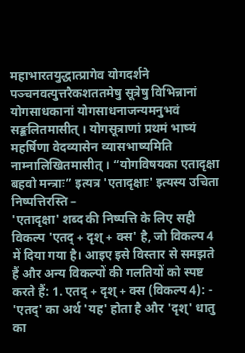महाभारतयुद्धात्प्रागेव योगदर्शने पञ्चनवत्युत्तरैकशततमेषु सूत्रेषु विभिन्नानां योगसाधकानां योगसाधनाजन्यमनुभवं सङ्कलितमासीत् । योगसूत्राणां प्रथमं भाष्यं महर्षिणा वेदव्यासेन व्यासभाष्यमिति नाम्नालिखितमासीत् । “योगविषयका एतादृक्षा बहवो मन्त्राः” इत्यत्र 'एतादृक्षाः' इत्यस्य उचिता निष्पत्तिरस्ति –
'एतादृक्षा' शब्द की निष्पत्ति के लिए सही विकल्प 'एतद् + दृश् + क्स' है, जो विकल्प 4 में दिया गया है। आइए इसे विस्तार से समझते हैं और अन्य विकल्पों की गलतियों को स्पष्ट करते हैं: 1. एतद् + दृश् + क्स (विकल्प 4): - 'एतद्' का अर्थ 'यह' होता है और 'दृश्' धातु का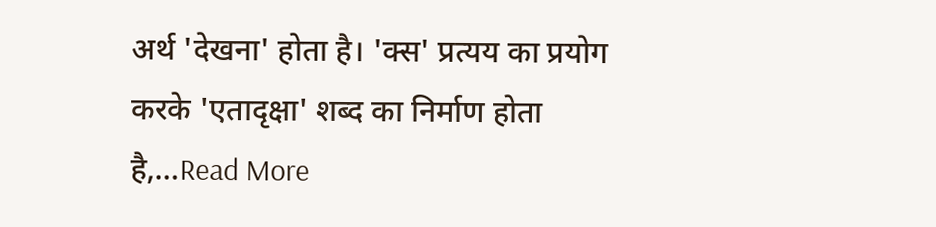अर्थ 'देखना' होता है। 'क्स' प्रत्यय का प्रयोग करके 'एतादृक्षा' शब्द का निर्माण होता है,…Read More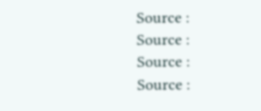Source :
Source :
Source :
Source :